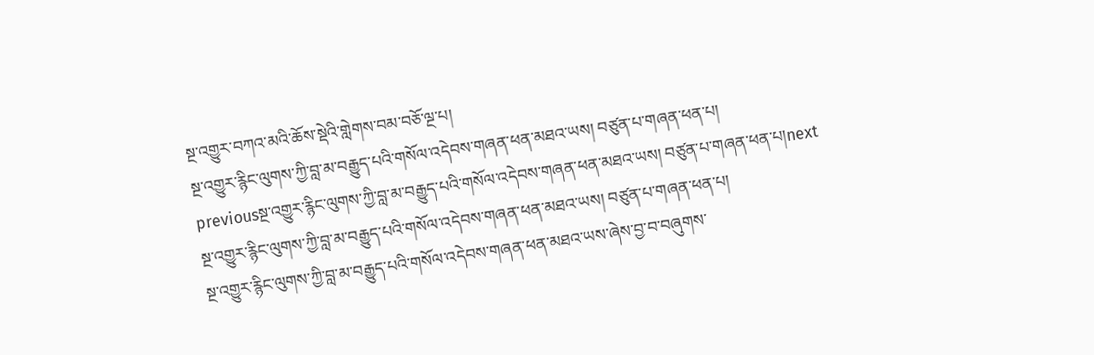སྔ་འགྱུར་བཀའ་མའི་ཆོས་སྡེའི་གླེགས་བམ་བཅོ་ལྔ་པ།
སྔ་འགྱུར་རྙིང་ལུགས་ཀྱི་བླ་མ་བརྒྱུད་པའི་གསོལ་འདེབས་གཞན་ཕན་མཐའ་ཡས། བཙུན་པ་གཞན་ཕན་པ།
previousསྔ་འགྱུར་རྙིང་ལུགས་ཀྱི་བླ་མ་བརྒྱུད་པའི་གསོལ་འདེབས་གཞན་ཕན་མཐའ་ཡས། བཙུན་པ་གཞན་ཕན་པ།next
སྔ་འགྱུར་རྙིང་ལུགས་ཀྱི་བླ་མ་བརྒྱུད་པའི་གསོལ་འདེབས་གཞན་ཕན་མཐའ་ཡས། བཙུན་པ་གཞན་ཕན་པ།
སྔ་འགྱུར་རྙིང་ལུགས་ཀྱི་བླ་མ་བརྒྱུད་པའི་གསོལ་འདེབས་གཞན་ཕན་མཐའ་ཡས་ཞེས་བྱ་བ་བཞུགས་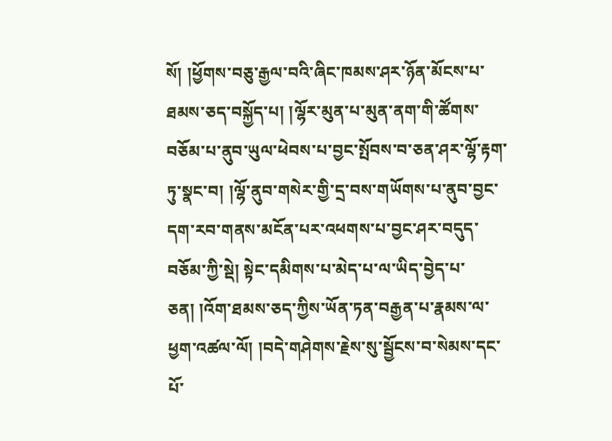སོ། །ཕྱོགས་བཅུ་རྒྱལ་བའི་ཞིང་ཁམས་ཤར་ཉོན་མོངས་པ་ཐམས་ཅད་བསྐྱོད་པ། །ལྷོར་མུན་པ་མུན་ནག་གི་ཚོགས་བཅོམ་པ་ནུབ་ཡུལ་ཕེབས་པ་བྱང་སྤོབས་བ་ཅན་ཤར་ལྷོ་རྟག་ཏུ་སྣང་བ། །ལྷོ་ནུབ་གསེར་གྱི་དྲ་བས་གཡོགས་པ་ནུབ་བྱང་དག་རབ་གནས་མངོན་པར་འཕགས་པ་བྱང་ཤར་བདུད་བཅོམ་ཀྱི་སྡེ། སྟེང་དམིགས་པ་མེད་པ་ལ་ཡིད་བྱེད་པ་ཅན། །འོག་ཐམས་ཅད་ཀྱིས་ཡོན་ཏན་བརྒྱན་པ་རྣམས་ལ་ཕྱག་འཚལ་ལོ། །བདེ་གཤེགས་རྗེས་སུ་སྦྱོངས་བ་སེམས་དང་པོ་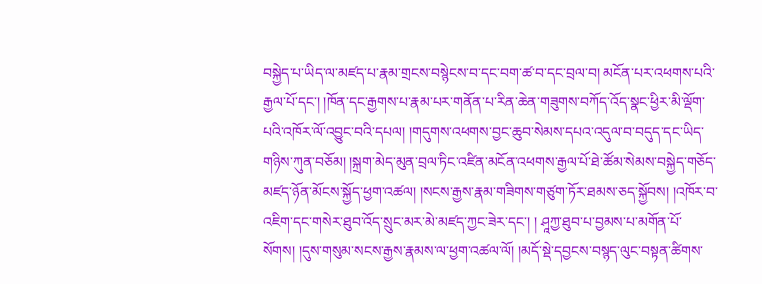བསྐྱེད་པ་ཡིད་ལ་མཛད་པ་རྣམ་གྲངས་བསྙེངས་བ་དང་བག་ཚ་བ་དང་བྲལ་བ། མངོན་པར་འཕགས་པའི་རྒྱལ་པོ་དང་། །ཁོན་དང་རྒྱགས་པ་རྣམ་པར་གནོན་པ་རིན་ཆེན་གཟུགས་བཀོད་འོད་སྣང་ཕྱིར་མི་ལྡོག་པའི་འཁོར་ལོ་འབྱུང་བའི་དཔལ། །གདུགས་འཕགས་བྱང་ཆུབ་སེམས་དཔའ་འདུལ་བ་བདུད་དང་ཡིད་གཉིས་ཀུན་བཅོམ། །སྐྲག་མེད་མུན་བྲལ་ཏིང་འཛིན་མངོན་འཕགས་རྒྱལ་པོ་ཐེ་ཚོམ་སེམས་བསྐྱེད་གཅོད་མཛད་ཉོན་མོངས་སྐྱོད་ཕྱག་འཚལ། །སངས་རྒྱས་རྣམ་གཟིགས་གཙུག་ཏོར་ཐམས་ཅད་སྐྱོབས། །འཁོར་བ་འཇིག་དང་གསེར་ཐུབ་འོད་སྲུང་མར་མེ་མཛད་ཀྱང་ཟེར་དང་། ། ཤཱཀྱ་ཐུབ་པ་བྱམས་པ་མགོན་པོ་སོགས། །དུས་གསུམ་སངས་རྒྱས་རྣམས་ལ་ཕྱག་འཚལ་ལོ། །མདོ་སྡེ་དབྱངས་བསྙད་ལུང་བསྟན་ཚིགས་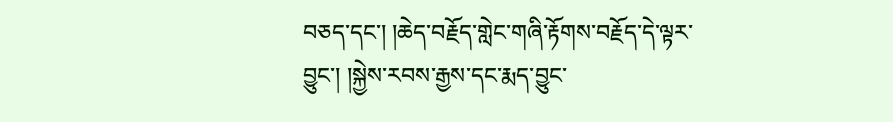བཅད་དང་། །ཆེད་བརྗོད་གླེང་གཞི་རྟོགས་བརྗོད་དེ་ལྟར་བྱུང་། །སྐྱེས་རབས་རྒྱས་དང་རྨད་བྱུང་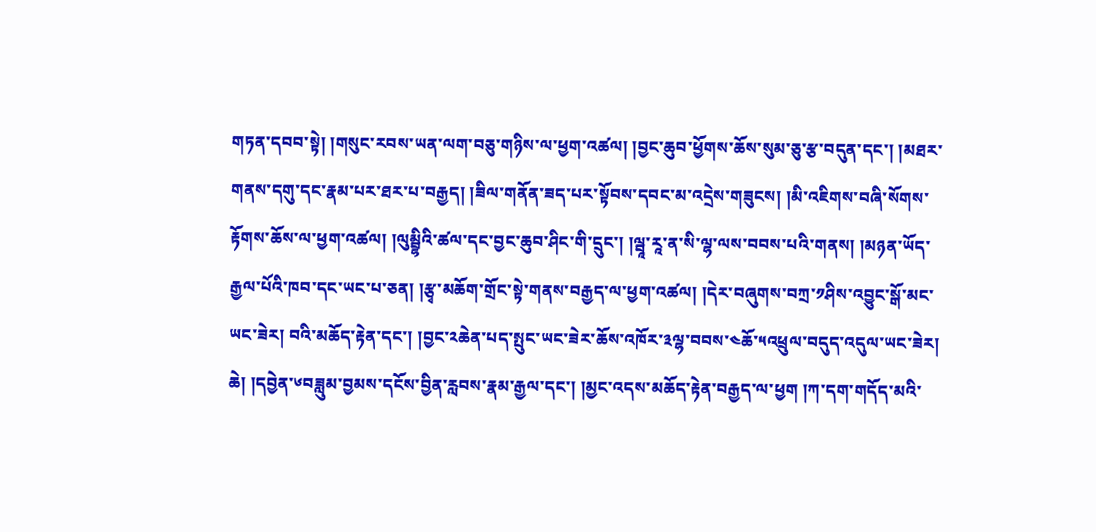གཏན་དབབ་སྟེ། །གསུང་རབས་ཡན་ལག་བཅུ་གཉིས་ལ་ཕྱག་འཚལ། །བྱང་ཆུབ་ཕྱོགས་ཆོས་སུམ་ཅུ་རྩ་བདུན་དང་། །མཐར་གནས་དགུ་དང་རྣམ་པར་ཐར་པ་བརྒྱད། །ཟིལ་གནོན་ཟད་པར་སྟོབས་དབང་མ་འདྲེས་གཟུངས། །མི་འཇིགས་བཞི་སོགས་རྟོགས་ཆོས་ལ་ཕྱག་འཚལ། །ལུམྦྷིའི་ཚལ་དང་བྱང་ཆུབ་ཤིང་གི་དྲུང་། །ལྦཱ་རཱ་ན་སི་ལྷ་ལས་བབས་པའི་གནས། །མཉན་ཡོད་རྒྱལ་པོའི་ཁབ་དང་ཡང་པ་ཅན། །རྩྭ་མཆོག་གྲོང་སྟེ་གནས་བརྒྱད་ལ་ཕྱག་འཚལ། །དེར་བཞུགས་བཀྲ་༡ཤིས་འབྱུང་སྒོ་མང་ཡང་ཟེར། བའི་མཆོད་རྟེན་དང་། །བྱང་༢ཆེན་པད་སྤུང་ཡང་ཟེར་ཆོས་འཁོར་༣ལྷ་བབས་༤ཆོ་༥འཕྲུལ་བདུད་འདུལ་ཡང་ཟེར། ཆེ། །དབྱེན་༦བཟླུམ་བྱམས་དངོས་བྱིན་རླབས་རྣམ་རྒྱལ་དང་། །མྱང་འདས་མཆོད་རྟེན་བརྒྱད་ལ་ཕྱག །ཀ་དག་གདོད་མའི་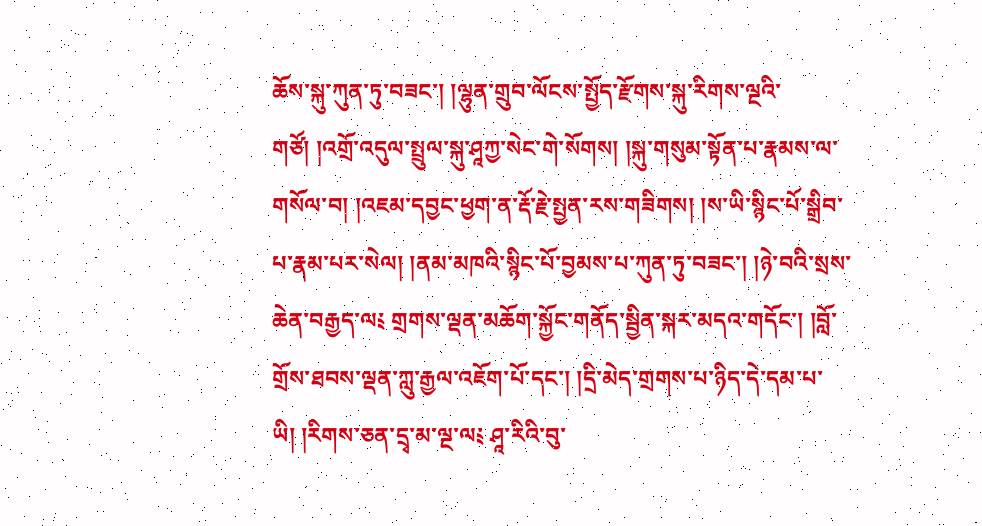ཆོས་སྐུ་ཀུན་ཏུ་བཟང་། །ལྷུན་གྲུབ་ལོངས་སྤྱོད་རྫོགས་སྐུ་རིགས་ལྔའི་གཙོ། །འགྲོ་འདུལ་སྤྲུལ་སྐུ་ཤཱཀྱ་སེང་གེ་སོགས། །སྐུ་གསུམ་སྟོན་པ་རྣམས་ལ་གསོལ་བ། །འཇམ་དབྱང་ཕྱག་ན་རྡོ་རྗེ་སྤྱན་རས་གཟིགས། །ས་ཡི་སྙིང་པོ་སྒྲིབ་པ་རྣམ་པར་སེལ། །ནམ་མཁའི་སྙིང་པོ་བྱམས་པ་ཀུན་ཏུ་བཟང་། །ཉེ་བའི་སྲས་ཆེན་བརྒྱད་ལ༴ གྲགས་ལྡན་མཆོག་སྐྱོང་གནོད་སྦྱིན་སྐར་མདའ་གདོང་། །བློ་གྲོས་ཐབས་ལྡན་ཀླུ་རྒྱལ་འཇོག་པོ་དང་། །དྲི་མེད་གྲགས་པ་ཉིད་དེ་དམ་པ་ཡི། །རིགས་ཅན་དྲྭ་མ་ལྔ་ལ༴ ཤཱ་རིའི་བུ་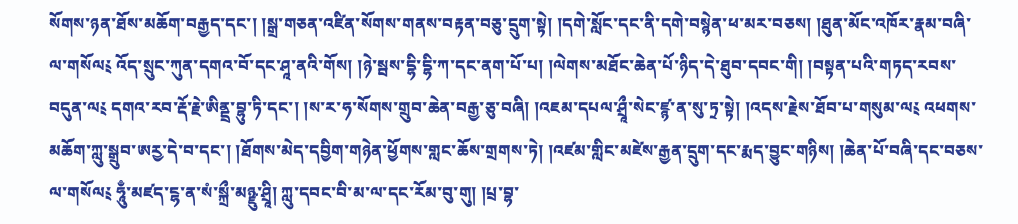སོགས་ཉན་ཐོས་མཆོག་བརྒྱད་དང་། །སྒྲ་གཅན་འཛིན་སོགས་གནས་བརྟན་བཅུ་དྲུག་སྟེ། །དགེ་སློང་དང་ནི་དགེ་བསྙེན་ཕ་མར་བཅས། །ཐུན་མོང་འཁོར་རྣམ་བཞི་ལ་གསོལ༴ འོད་སྲུང་ཀུན་དགའ་བོ་དང་ཤཱ་ནའི་གོས། །ཉེ་སྦས་དྷི་དྷི་ཀ་དང་ནག་པོ་པ། །ལེགས་མཐོང་ཆེན་པོ་ཉིད་དེ་ཐུབ་དབང་གི། །བསྟན་པའི་གཏད་རབས་བདུན་ལ༴ དགའ་རབ་རྡོ་རྗེ་ཨིནྡྲ་བྷུ་ཏི་དང་། །ས་ར་ཧ་སོགས་གྲུབ་ཆེན་བརྒྱ་ཅུ་བཞི། །འཇམ་དཔལ་ཤྲཱྀ་སེང་ཛྙ་ན་སུ་ཏྲ་སྟེ། །འདས་རྗེས་ཐོབ་པ་གསུམ་ལ༴ འཕགས་མཆོག་ཀླུ་སྒྲུབ་ཨརྱ་དེ་བ་དང་། །ཐོགས་མེད་དབྱིག་གཉེན་ཕྱོགས་གླང་ཆོས་གྲགས་ཏེ། །འཛམ་གླིང་མཛེས་རྒྱན་དྲུག་དང་རྨད་བྱུང་གཉིས། །ཆེན་པོ་བཞི་དང་བཅས་ལ་གསོལ༴ ཧཱུྃ་མཛད་ངྷ་ན་སཾ་སྐྲྀ་མཉྫུ་ཤྲཱི། ཀླུ་དབང་བི་མ་ལ་དང་རོམ་བུ་གུ། །པྲ་བྷ་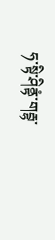ཧ་སྟི་ཤིནྟཾ་གརྦྷ་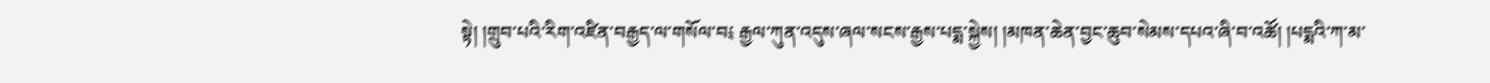སྟེ། །གྲུབ་པའི་རིག་འཛིན་བརྒྱད་ལ་གསོལ་བ༴ རྒྱལ་ཀུན་འདུས་ཞལ་སངས་རྒྱས་པདྨ་སྐྱེས། །མཁན་ཆེན་བྱང་ཆུབ་སེམས་དཔའ་ཞི་བ་འཚོ། །པདྨའི་ཀ་མ་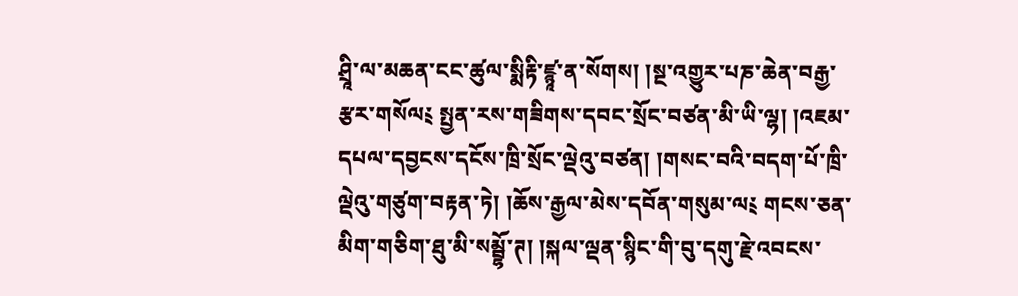ཤྲཱི་ལ་མཆན་ངང་ཚུལ་སྨིརྟི་ཛྙཱ་ན་སོགས། །སྔ་འགྱུར་པཎ་ཆེན་བརྒྱ་རྩར་གསོལ༴ སྤྱན་རས་གཟིགས་དབང་སྲོང་བཙན་མི་ཡི་ལྷ། །འཇམ་དཔལ་དབྱངས་དངོས་ཁྲི་སྲོང་ལྡེའུ་བཙན། །གསང་བའི་བདག་པོ་ཁྲི་ལྡེའུ་གཙུག་བརྟན་ཏེ། །ཆོས་རྒྱལ་མེས་དབོན་གསུམ་ལ༴ གངས་ཅན་མིག་གཅིག་ཐུ་མི་སམྦྷོ་ཊ། །སྐལ་ལྡན་སྙིང་གི་བུ་དགུ་རྗེ་འབངས་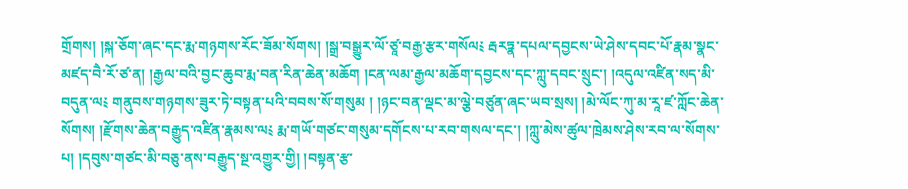གྲོགས། །སྐ་ཅོག་ཞང་དང་རྨ་གཉགས་རོང་ཟོམ་སོགས། །སྒྲ་བསྒྱུར་ལོ་ཙཱ་བརྒྱ་རྩར་གསོལ༴ རྦརཏྣ་དཔལ་དབྱངས་ཡེ་ཤེས་དབང་པོ་རྣམ་སྣང་མཛད་བཻ་རོ་ཙ་ན། །རྒྱལ་བའི་བྱང་ཆུབ་རྨ་བན་རིན་ཆེན་མཆོག །ངན་ལམ་རྒྱལ་མཆོག་དབྱངས་དང་ཀླུ་དབང་སྲུང་། །འདུལ་འཛིན་སད་མི་བདུན་ལ༴ གནུབས་གཉགས་ཟུར་ཏེ་བསྟན་པའི་བབས་སོ་གསུམ ། །ཉང་བན་ལྡང་མ་ལྕེ་བཙུན་ཞང་ཡབ་སྲས། །མེ་ལོང་ཀུ་མ་རཱ་ཛ་ཀློང་ཆེན་སོགས། །རྫོགས་ཆེན་བརྒྱུད་འཛིན་རྣམས་ལ༴ རྨ་གཡོ་གཙང་གསུམ་དགོངས་པ་རབ་གསལ་དང་། །ཀླུ་མེས་ཚུལ་ཁྲེམས་ཤེས་རབ་ལ་སོགས་པ། །དབུས་གཙང་མི་བཅུ་ནས་བརྒྱུད་སྔ་འགྱུར་གྱི། །བསྟན་རྩ་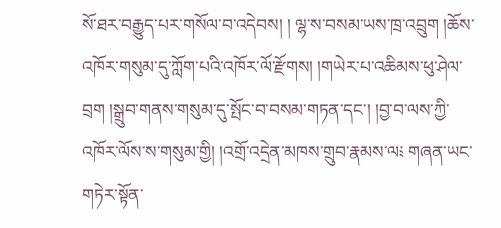སོ་ཐར་བརྒྱུད་པར་གསོལ་བ་འདེབས། ། ལྷ་ས་བསམ་ཡས་ཁྲ་འབྲུག །ཆོས་འཁོར་གསུམ་དུ་ཀློག་པའི་འཁོར་ལོ་རྫོགས། །གཡེར་པ་འཆིམས་ཕུ་ཤེལ་བྲག །སྒྲུབ་གནས་གསུམ་དུ་སྤོང་བ་བསམ་གཏན་དང་། །བྱ་བ་ལས་ཀྱི་འཁོར་ལོས་ས་གསུམ་གྱི། །འགྲོ་འདྲེན་མཁས་གྲུབ་རྣམས་ལ༴ གཞན་ཡང་གཏེར་སྟོན་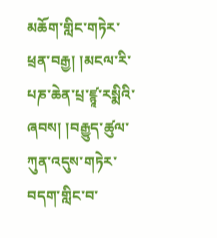མཆོག་གླིང་གཏེར་ཕྲན་བརྒྱ། །མངལ་རི་པཎ་ཆེན་པྲ་ཛྙཱ་རསྨིའི་ཞབས། །བརྒྱུད་ཚུལ་ཀུན་འདུས་གཏེར་བདག་གླིང་བ་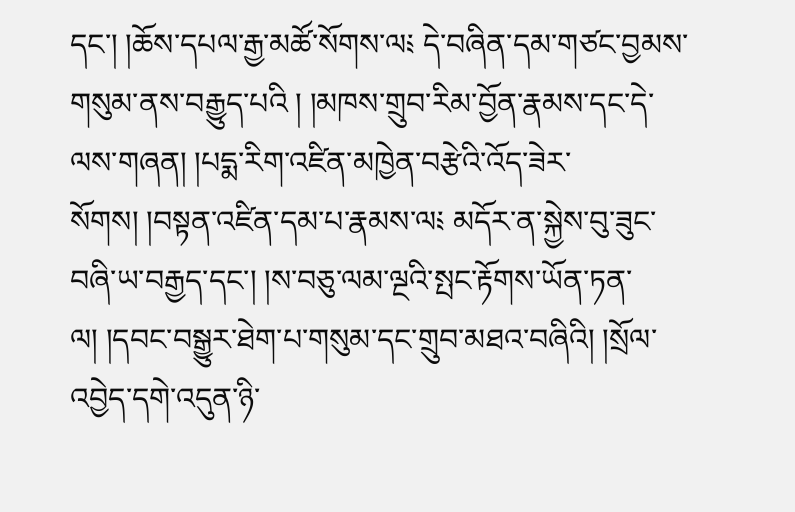དང་། །ཆོས་དཔལ་རྒྱ་མཚོ་སོགས་ལ༴ དེ་བཞིན་དམ་གཙང་བྱམས་གསུམ་ནས་བརྒྱུད་པའི ། །མཁས་གྲུབ་རིམ་བྱོན་རྣམས་དང་དེ་ལས་གཞན། །པདྨ་རིག་འཛིན་མཁྱེན་བརྩེའི་འོད་ཟེར་སོགས། །བསྟན་འཛིན་དམ་པ་རྣམས་ལ༴ མདོར་ན་སྐྱེས་བུ་ཟུང་བཞི་ཡ་བརྒྱད་དང་། །ས་བཅུ་ལམ་ལྔའི་སྤང་རྟོགས་ཡོན་ཏན་ལ། །དབང་བསྒྱུར་ཐེག་པ་གསུམ་དང་གྲུབ་མཐའ་བཞིའི། །སྲོལ་འབྱེད་དགེ་འདུན་ཉི་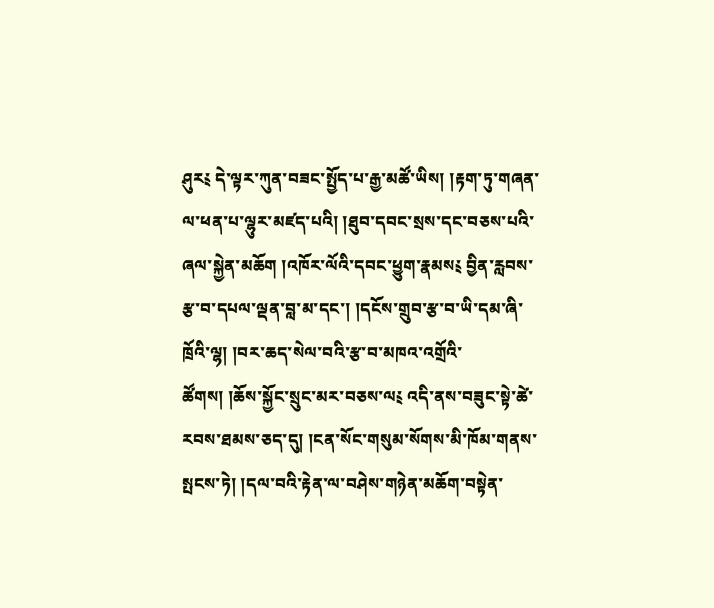ཤུར༴ དེ་ལྟར་ཀུན་བཟང་སྤྱོད་པ་རྒྱ་མཚོ་ཡིས། །རྟག་ཏུ་གཞན་ལ་ཕན་པ་ལྷུར་མཛད་པའི། །ཐུབ་དབང་སྲས་དང་བཅས་པའི་ཞལ་སྐྱེན་མཆོག །འཁོར་ལོའི་དབང་ཕྱུག་རྣམས༴ བྱིན་རླབས་རྩ་བ་དཔལ་ལྡན་བླ་མ་དང་། །དངོས་གྲུབ་རྩ་བ་ཡི་དམ་ཞི་ཁྲོའི་ལྷ། །བར་ཆད་སེལ་བའི་རྩ་བ་མཁའ་འགྲོའི་ཚོགས། །ཆོས་སྐྱོང་སྲུང་མར་བཅས་ལ༴ འདི་ནས་བཟུང་སྟེ་ཚེ་རབས་ཐམས་ཅད་དུ། །ངན་སོང་གསུམ་སོགས་མི་ཁོམ་གནས་སྤངས་ཏེ། །དལ་བའི་རྟེན་ལ་བཤེས་གཉེན་མཆོག་བསྟེན་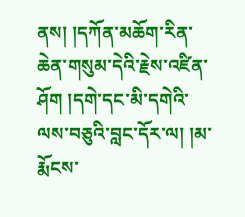ནས། །དཀོན་མཆོག་རིན་ཆེན་གསུམ་དེའི་རྗེས་འཛིན་ཤོག །དགེ་དང་མི་དགེའི་ལས་བཅུའི་བླང་དོར་ལ། །མ་རྨོངས་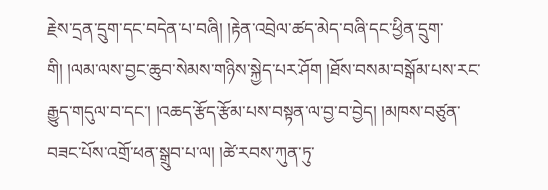རྗེས་དྲན་དྲུག་དང་བདེན་པ་བཞི། །རྟེན་འབྲེལ་ཚད་མེད་བཞི་དང་ཕྱིན་དྲུག་གི། །ལམ་ལས་བྱང་ཆུབ་སེམས་གཉིས་སྐྱེད་པར་ཤོག །ཐོས་བསམ་བསྒོམ་པས་རང་རྒྱུད་གདུལ་བ་དང་། །འཆད་རྩོད་རྩོམ་པས་བསྟན་ལ་བྱ་བ་བྱེད། །མཁས་བཙུན་བཟང་པོས་འགྲོ་ཕན་སྒྲུབ་པ་ལ། །ཚེ་རབས་ཀུན་ཏུ་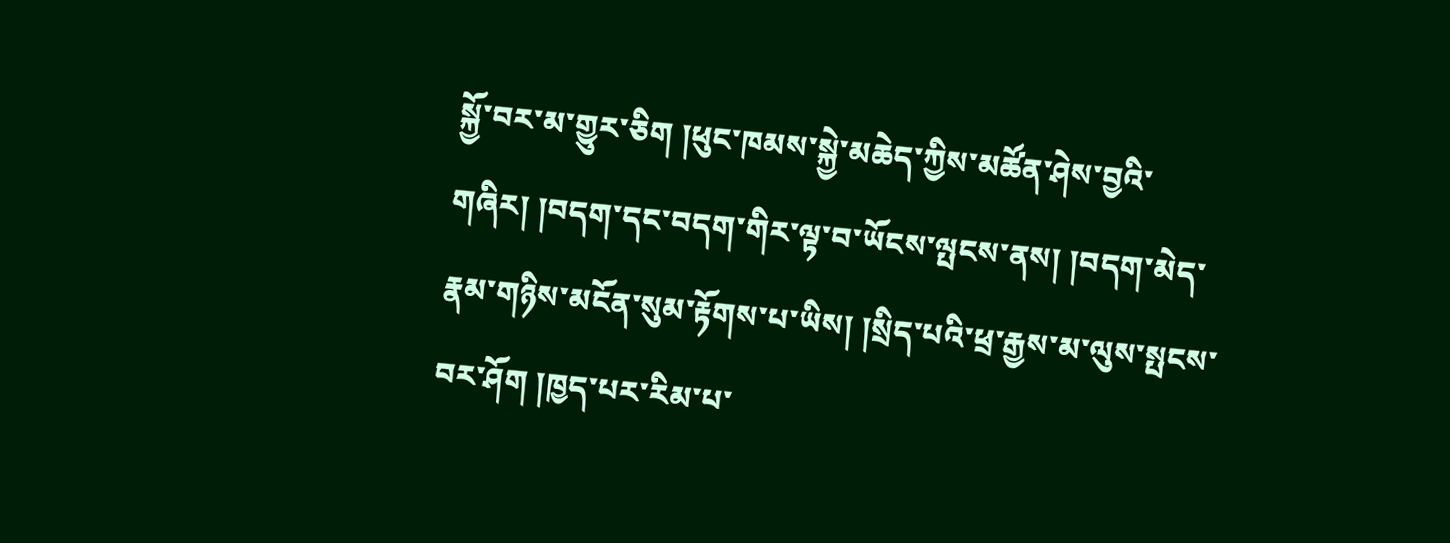སྐྱོ་བར་མ་གྱུར་ཅིག །ཕུང་ཁམས་སྐྱེ་མཆེད་ཀྱིས་མཚོན་ཤེས་བྱའི་གཞིར། །བདག་དང་བདག་གིར་ལྟ་བ་ཡོངས་ལྤངས་ནས། །བདག་མེད་རྣམ་གཉིས་མངོན་སུམ་རྟོགས་པ་ཡིས། །སྲིད་པའི་ཕྲ་རྒྱས་མ་ལུས་སྤངས་བར་ཤོག །ཁྱད་པར་རིམ་པ་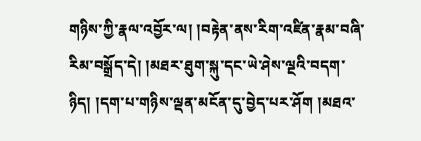གཉིས་ཀྱི་རྣལ་འབྱོར་ལ། །བརྟེན་ནས་རིག་འཛིན་རྣམ་བཞི་རིམ་བསྒྲོད་དེ། །མཐར་ཐུག་སྐུ་དང་ཡེ་ཤེས་ལྔའི་བདག་ཉིད། །དག་པ་གཉིས་ལྡན་མངོན་དུ་བྱེད་པར་ཤོག །མཐའ་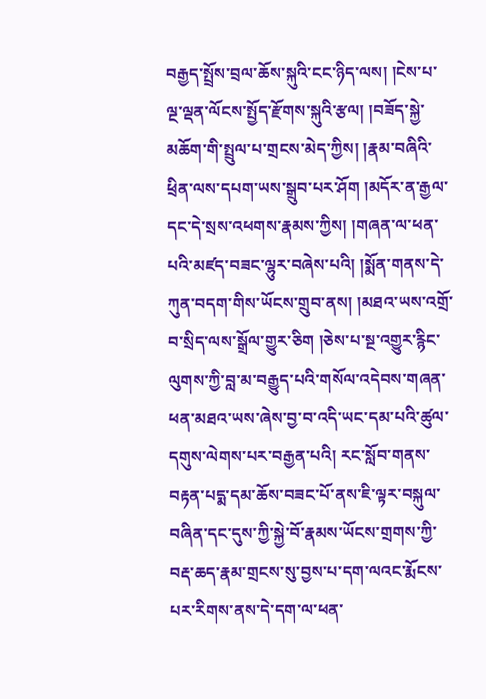བརྒྱད་སྤྲོས་བྲལ་ཆོས་སྐུའི་ངང་ཉིད་ལས། །ངེས་པ་ལྔ་ལྡན་ལོངས་སྤྱོད་རྫོགས་སྐུའི་རྩལ། །བཟོད་སྐྱེ་མཆོག་གི་སྤྲུལ་པ་གྲངས་མེད་ཀྱིས། །རྣམ་བཞིའི་ཕྲིན་ལས་དཔག་ཡས་སྒྲུབ་པར་ཤོག །མདོར་ན་རྒྱལ་དང་དེ་སྲས་འཕགས་རྣམས་ཀྱིས། །གཞན་ལ་ཕན་པའི་མཛད་བཟང་ལྷུར་བཞེས་པའི། །སྨོན་གནས་དེ་ཀུན་བདག་གིས་ཡོངས་གྲུབ་ནས། །མཐའ་ཡས་འགྲོ་བ་སྲིད་ལས་སྒྲོལ་གྱུར་ཅིག །ཅེས་པ་སྔ་འགྱུར་རྙིང་ལུགས་ཀྱི་བླ་མ་བརྒྱུད་པའི་གསོལ་འདེབས་གཞན་ཕན་མཐའ་ཡས་ཞེས་བྱ་བ་འདི་ཡང་དམ་པའི་ཚུལ་དགུས་ལེགས་པར་བརྒྱན་པའི། རང་སློབ་གནས་བརྟན་པདྨ་དམ་ཆོས་བཟང་པོ་ནས་ཇི་ལྟར་བསྐུལ་བཞིན་དང་དུས་ཀྱི་སྐྱེ་བོ་རྣམས་ཡོངས་གྲགས་ཀྱི་བརྡ་ཆད་རྣམ་གྲངས་སུ་བྱས་པ་དག་ལའང་རྨོངས་པར་རིགས་ནས་དེ་དག་ལ་ཕན་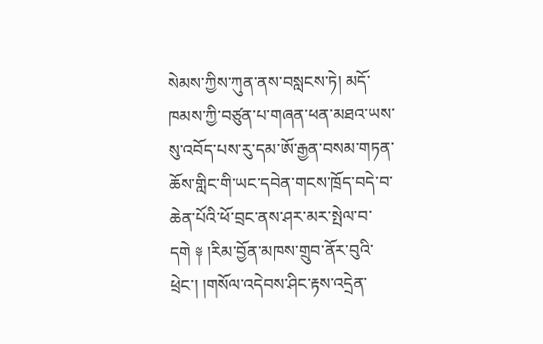སེམས་ཀྱིས་ཀུན་ནས་བསླངས་ཏེ། མདོ་ཁམས་ཀྱི་བཙུན་པ་གཞན་ཕན་མཐའ་ཡས་སུ་འབོད་པས་རུ་དམ་ཨོ་རྒྱན་བསམ་གཏན་ཆོས་གླིང་གི་ཡང་དབེན་གངས་ཁྲོད་བདེ་བ་ཆེན་པོའི་ཕོ་བྲང་ནས་ཤར་མར་སྤེལ་བ་དགེ ༈ །རིམ་བྱོན་མཁས་གྲུབ་ནོར་བུའི་ཕྲེང་། །གསོལ་འདེབས་ཤིང་རྟས་འདྲེན་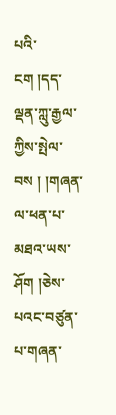པའི་ངག །དད་ལྡན་ཀླུ་རྒྱལ་ཀྱིས་སྤེལ་བས ། །གཞན་ལ་ཕན་པ་མཐའ་ཡས་ཤོག །ཅེས་པའང་བཙུན་པ་གཞན་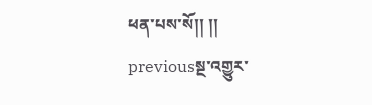ཕན་པས་སོ།། །།
previousསྔ་འགྱུར་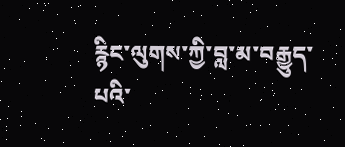རྙིང་ལུགས་ཀྱི་བླ་མ་བརྒྱུད་པའི་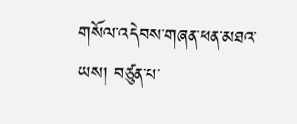གསོལ་འདེབས་གཞན་ཕན་མཐའ་ཡས། བཙུན་པ་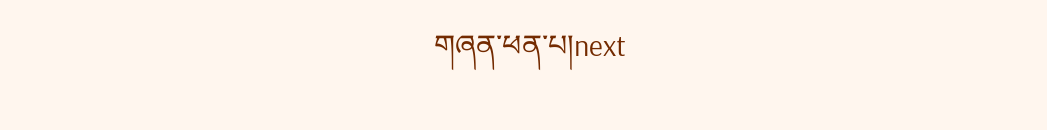གཞན་ཕན་པ།next